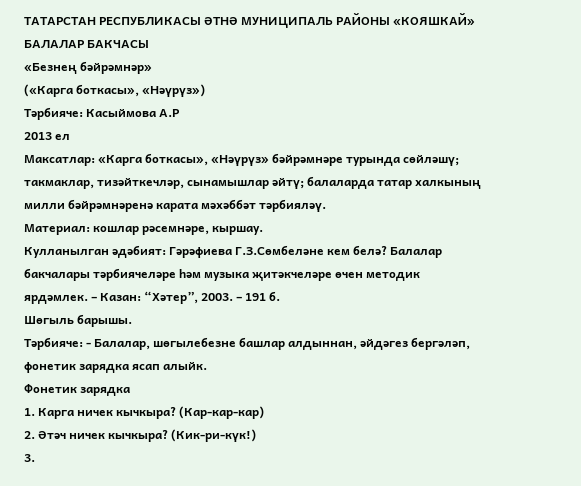ТАТАРСТАН РЕСПУБЛИКАСЫ ӘТНӘ МУНИЦИПАЛЬ РАЙОНЫ «КОЯШКАЙ» БАЛАЛАР БАКЧАСЫ
«Безнең бәйрәмнәр»
(«Карга боткасы», «Нәүрүз»)
Тәрбияче: Касыймова А.Р
2013 ел
Максатлар: «Карга боткасы», «Нәүрүз» бәйрәмнәре турында сөйләшү; такмаклар, тизәйткечләр, сынамышлар әйтү; балаларда татар халкының милли бәйрәмнәренә карата мәхәббәт тәрбияләү.
Материал: кошлар рәсемнәре, кыршау.
Кулланылган әдәбият: Гәрәфиева Г.З.Сөмбеләне кем белә? Балалар бакчалары тәрбиячеләре һәм музыка җитәкчеләре өчен методик ярдәмлек. – Казан: “Хәтер”, 2003. – 191 б.
Шөгыль барышы.
Тәрбияче: - Балалар, шөгылебезне башлар алдыннан, әйдәгез бергәләп, фонетик зарядка ясап алыйк.
Фонетик зарядка
1. Карга ничек кычкыра? (Кар-кар-кар)
2. Әтәч ничек кычкыра? (Кик-ри-күк!)
3.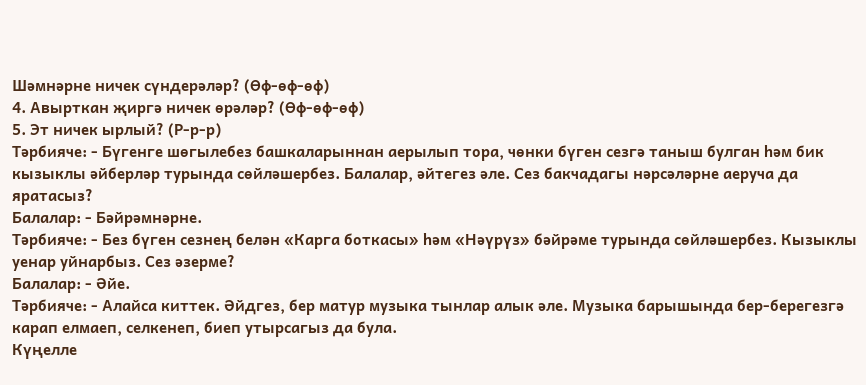Шәмнәрне ничек сүндерәләр? (Өф-өф-өф)
4. Авырткан җиргә ничек өрәләр? (Өф-өф-өф)
5. Эт ничек ырлый? (Р-р-р)
Тәрбияче: - Бүгенге шөгылебез башкаларыннан аерылып тора, чөнки бүген сезгә таныш булган һәм бик кызыклы әйберләр турында сөйләшербез. Балалар, әйтегез әле. Сез бакчадагы нәрсәләрне аеруча да яратасыз?
Балалар: - Бәйрәмнәрне.
Тәрбияче: - Без бүген сезнең белән «Карга боткасы» һәм «Нәүрүз» бәйрәме турында сөйләшербез. Кызыклы уенар уйнарбыз. Сез әзерме?
Балалар: - Әйе.
Тәрбияче: - Алайса киттек. Әйдгез, бер матур музыка тынлар алык әле. Музыка барышында бер-берегезгә карап елмаеп, селкенеп, биеп утырсагыз да була.
Күңелле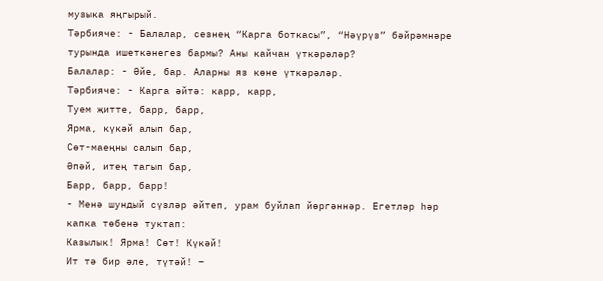музыка яңгырый.
Тәрбияче: - Балалар, сезнең “Карга боткасы”, “Нәүрүз” бәйрәмнәре турында ишеткәнегез бармы? Аны кайчан үткәрәләр?
Балалар: - Әйе, бар. Аларны яз көне үткәрәләр.
Тәрбияче: - Карга әйтә: карр, карр,
Туем җитте, барр, барр,
Ярма, күкәй алып бар,
Сөт-маеңны салып бар,
Әпәй, итең тагып бар,
Барр, барр, барр!
- Менә шундый сүзләр әйтеп, урам буйлап йөргәннәр. Егетләр һәр капка төбенә туктап:
Казылык! Ярма! Сөт! Күкәй!
Ит тә бир әле, түтәй! –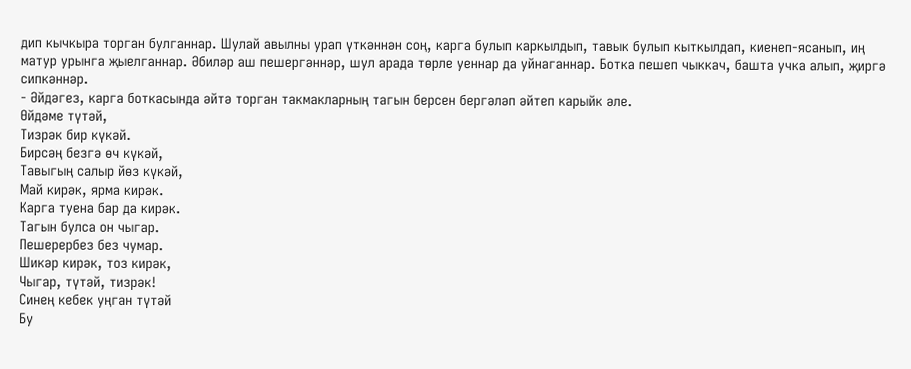дип кычкыра торган булганнар. Шулай авылны урап үткәннән соң, карга булып каркылдып, тавык булып кыткылдап, киенеп-ясанып, иң матур урынга җыелганнар. Әбиләр аш пешергәннәр, шул арада төрле уеннар да уйнаганнар. Ботка пешеп чыккач, башта учка алып, җиргә сипкәннәр.
- Әйдәгез, карга боткасында әйтә торган такмакларның тагын берсен бергәләп әйтеп карыйк әле.
Өйдәме түтәй,
Тизрәк бир күкәй.
Бирсәң безгә өч күкәй,
Тавыгың салыр йөз күкәй,
Май кирәк, ярма кирәк.
Карга туена бар да кирәк.
Тагын булса он чыгар.
Пешерербез без чумар.
Шикәр кирәк, тоз кирәк,
Чыгар, түтәй, тизрәк!
Синең кебек уңган түтәй
Бу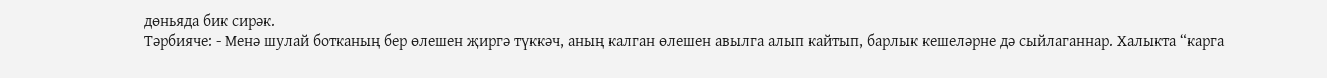дөньяда бик сирәк.
Тәрбияче: - Менә шулай ботканың бер өлешен җиргә түккәч, аның калган өлешен авылга алып кайтып, барлык кешеләрне дә сыйлаганнар. Халыкта “карга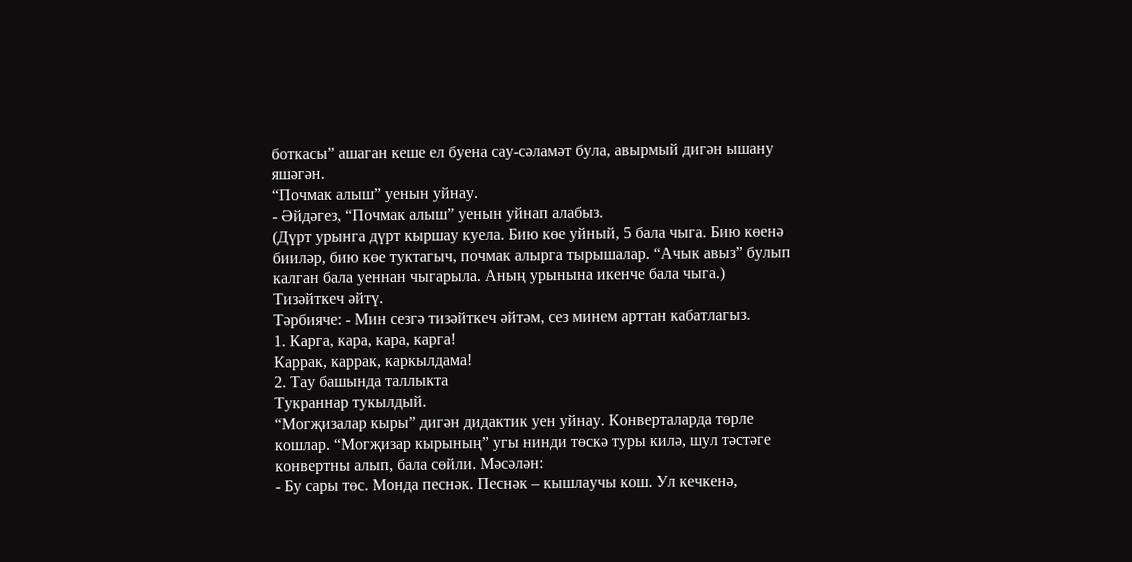боткасы” ашаган кеше ел буена сау-сәламәт була, авырмый дигән ышану яшәгән.
“Почмак алыш” уенын уйнау.
- Әйдәгез, “Почмак алыш” уенын уйнап алабыз.
(Дүрт урынга дүрт кыршау куела. Бию көе уйный, 5 бала чыга. Бию көенә бииләр, бию көе туктагыч, почмак алырга тырышалар. “Ачык авыз” булып калган бала уеннан чыгарыла. Аның урынына икенче бала чыга.)
Тизәйткеч әйтү.
Тәрбияче: - Мин сезгә тизәйткеч әйтәм, сез минем арттан кабатлагыз.
1. Карга, кара, кара, карга!
Каррак, каррак, каркылдама!
2. Тау башында таллыкта
Тукраннар тукылдый.
“Могҗизалар кыры” дигән дидактик уен уйнау. Конверталарда төрле кошлар. “Могҗизар кырының” угы нинди төскә туры килә, шул тәстәге конвертны алып, бала сөйли. Мәсәлән:
- Бу сары төс. Монда песнәк. Песнәк – кышлаучы кош. Ул кечкенә,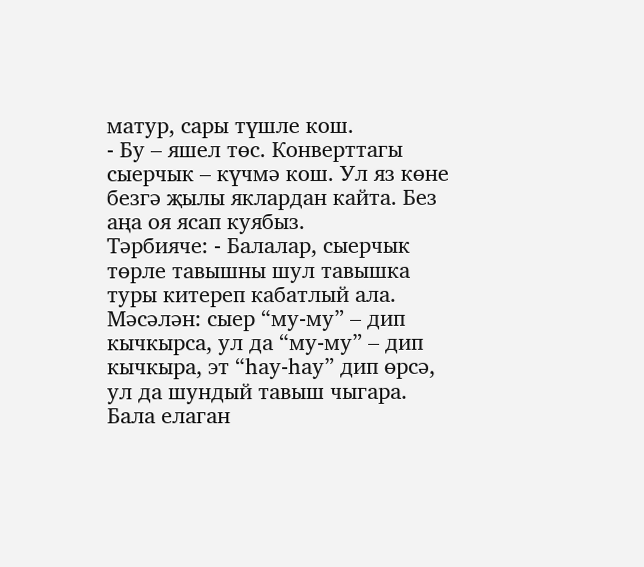матур, сары түшле кош.
- Бу – яшел төс. Конверттагы сыерчык – күчмә кош. Ул яз көне безгә җылы яклардан кайта. Без аңа оя ясап куябыз.
Тәрбияче: - Балалар, сыерчык төрле тавышны шул тавышка туры китереп кабатлый ала. Мәсәлән: сыер “му-му” – дип кычкырса, ул да “му-му” – дип кычкыра, эт “һау-һау” дип өрсә, ул да шундый тавыш чыгара. Бала елаган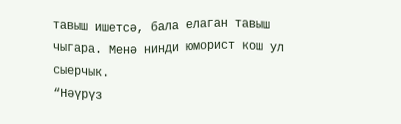тавыш ишетсә, бала елаган тавыш чыгара. Менә нинди юморист кош ул сыерчык.
“Нәүрүз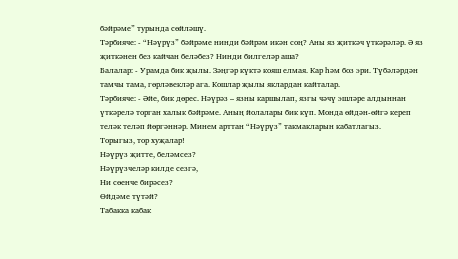бәйрәме” турында сөйләшү.
Тәрбияче: - “Нәүрүз” бәйрәме нинди бәйрәм икән соң? Аны яз җиткәч үткәрәләр. Ә яз җиткәнен без кайчан беләбез? Нинди билгеләр аша?
Балалар: - Урамда бик җылы. Зәңгәр күктә кояш елмая. Кар һәм боз эри. Түбәләрдән тамчы тама, гөрләвекләр ага. Кошлар җылы яклардан кайталар.
Тәрбияче: - Әйе, бик дөрес. Нәүрәз – язны каршылап, язгы чәчү эшләре алдыннан үткәрелә торган халык бәйрәме. Аның йолалары бик күп. Монда өйдән-өйгә кереп теләк теләп йөргәннәр. Минем арттан “Нәүрүз” такмакларын кабатлагыз.
Торыгыз, тор хуҗалар!
Нәүрүз җитте, беләмсез?
Нәүрүзчеләр килде сезгә,
Ни сөенче бирәсез?
Өйдәме түтәй?
Табакка кабак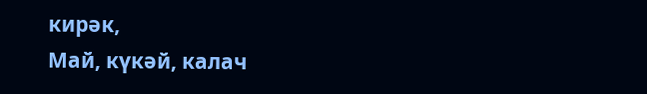кирәк,
Май, күкәй, калач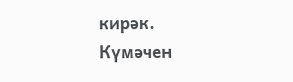кирәк.
Күмәчен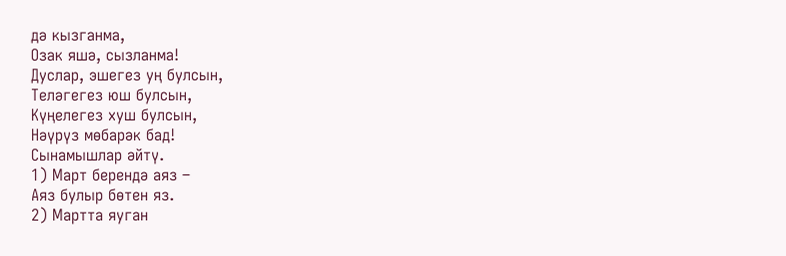дә кызганма,
Озак яшә, сызланма!
Дуслар, эшегез уң булсын,
Теләгегез юш булсын,
Күңелегез хуш булсын,
Нәүрүз мөбарәк бад!
Сынамышлар әйтү.
1) Март берендә аяз –
Аяз булыр бөтен яз.
2) Мартта яуган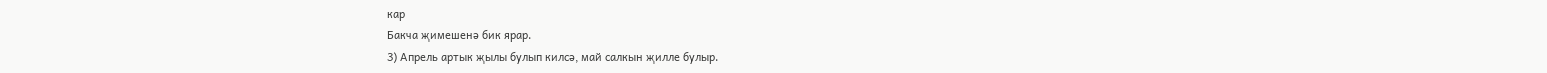кар
Бакча җимешенә бик ярар.
3) Апрель артык җылы булып килсә, май салкын җилле булыр.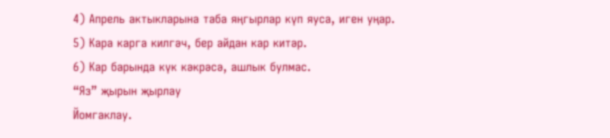4) Апрель актыкларына таба яңгырлар күп яуса, иген уңар.
5) Кара карга килгәч, бер айдан кар китәр.
6) Кар барында күк кәкрәсә, ашлык булмас.
“Яз” җырын җырлау
Йомгаклау.